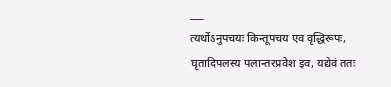___
त्यर्थोऽनुपचयः किन्तूपचय एव वृद्धिरूपः, घृतादिपलस्य पलान्तरप्रवेश इव, यद्येवं ततः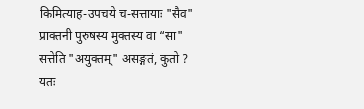किमित्याह-उपचये च-सत्तायाः "सैव" प्राक्तनी पुरुषस्य मुक्तस्य वा “सा" सत्तेति "अयुक्तम्" असङ्गतं, कुतो ? यतः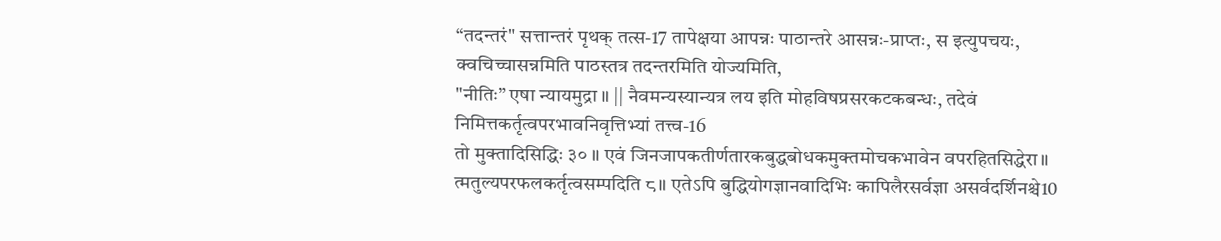“तदन्तरं" सत्तान्तरं पृथक् तत्स-17 तापेक्षया आपन्नः पाठान्तरे आसन्नः-प्राप्तः, स इत्युपचयः, क्वचिच्चासन्नमिति पाठस्तत्र तदन्तरमिति योज्यमिति,
"नीतिः” एषा न्यायमुद्रा ॥ || नैवमन्यस्यान्यत्र लय इति मोहविषप्रसरकटकबन्धः, तदेवं निमित्तकर्तृत्वपरभावनिवृत्तिभ्यां तत्त्व-16
तो मुक्तादिसिद्धिः ३० ॥ एवं जिनजापकतीर्णतारकबुद्धबोधकमुक्तमोचकभावेन वपरहितसिद्धेरा॥ त्मतुल्यपरफलकर्तृत्वसम्पदिति ८॥ एतेऽपि बुद्धियोगज्ञानवादिभिः कापिलैरसर्वज्ञा असर्वदर्शिनश्चे10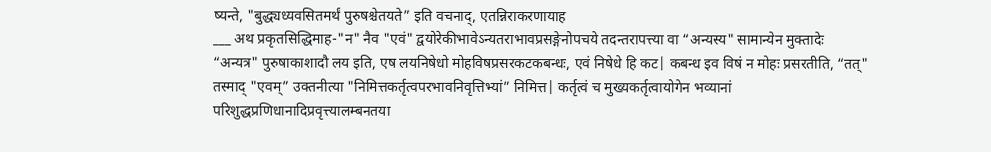ष्यन्ते, "बुद्ध्यध्यवसितमर्थं पुरुषश्चेतयते” इति वचनाद्, एतन्निराकरणायाह
___ अथ प्रकृतसिद्धिमाह-"न" नैव "एवं" द्वयोरेकीभावेऽन्यतराभावप्रसङ्गेनोपचये तदन्तरापत्त्या वा “अन्यस्य" सामान्येन मुक्तादेः “अन्यत्र" पुरुषाकाशादौ लय इति, एष लयनिषेधो मोहविषप्रसरकटकबन्धः, एवं निषेधे हि कट| कबन्ध इव विषं न मोहः प्रसरतीति, “तत्" तस्माद् "एवम्” उक्तनीत्या "निमित्तकर्तृत्वपरभावनिवृत्तिभ्यां” निमित्त| कर्तृत्वं च मुख्यकर्तृत्वायोगेन भव्यानां परिशुद्धप्रणिधानादिप्रवृत्त्यालम्बनतया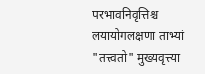परभावनिवृत्तिश्च लयायोगलक्षणा ताभ्यां
"तत्त्वतो" मुख्यवृत्त्या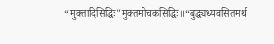“मुक्तादिसिद्धिः"मुक्तमोचकसिद्धिः॥“बुद्ध्यध्यवसितमर्थ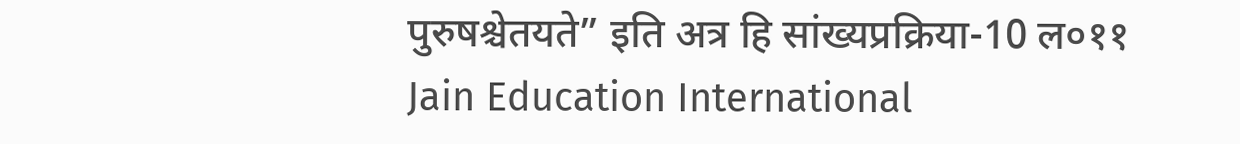पुरुषश्चेतयते” इति अत्र हि सांख्यप्रक्रिया-10 ल०११
Jain Education International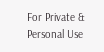For Private & Personal Use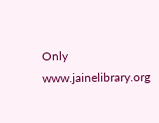Only
www.jainelibrary.org